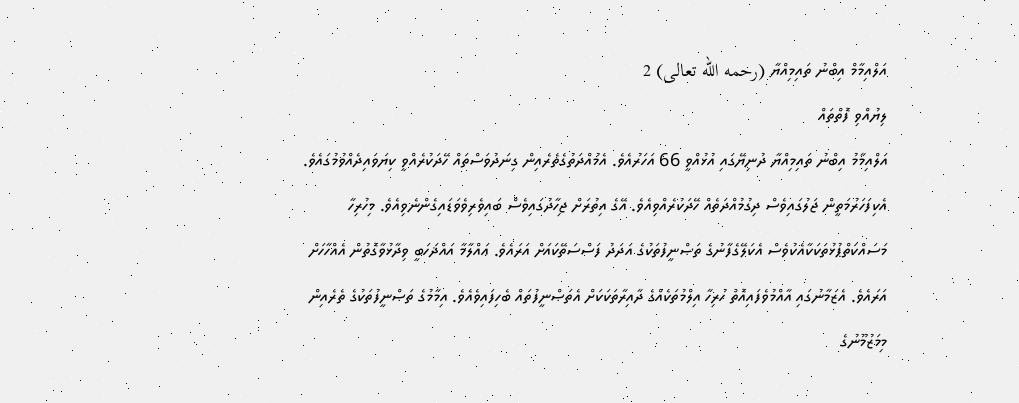އަލްއިމާމް އިބްނު ތައިމިއްޔާ (رحمه الله تعالى) 2
ލިޔުއްވި ފޮތްތައް
އަލްއިމާމު އިބްނު ތައިމިއްޔާ ދުނިޔޭގައި އުޅުއްވީ 66 އަހަރުއެވެ. އެމުއްދަތުގެތެރެއިން ގިނަދުވަސްތައް ހޭދަކުރެއްވީ ކިޔަވައިދެއްވުމުގައެވެ. އެކިފަހަރުމަތީން ޖަލުގައިވެސް ދިގުމުއްދަތެއް ހޭދަކުރެއްވިއެވެ. އޭގެ އިތުރަށް ޖިހާދުގައިވެސް ބައިވެރިވެވަޑައިގެންނެވިއެވެ. މިހުރިހާ މަސައްކަތްޕުޅުތަކަކާއެކުވެސް އެކަލޭގެފާނުގެ ތަޞްނީފުތަކުގެ އަދަދު ފަސްސަތޭކައަށް އަރައެވެ. ޢައްލާމާ އައްޛަހަބީ ވިދާޅުވާގޮތުން އެއްހާހަށް އަރައެވެ. އެޒަމާނުގައި އާއްމުވެފައިއޮތް ހުރިހާ އިލްމުތަކެއްގެ ދާއިރާތަކަކަށް އެތަޞްނީފުތައް ބެހިފައިވެއެވެ. އިމާމުގެ ތަޞްނީފުތަކުގެ ތެރެއިން މިމަޒުމޫނުގެ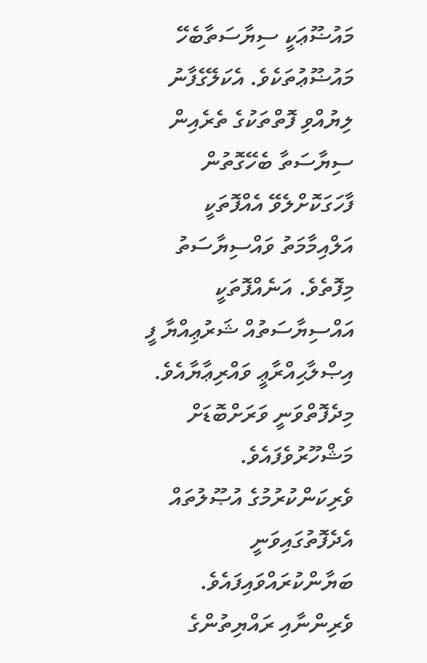މައުޟޫޢަކީ ސިޔާސަތާބެހޭ މައުޟޫޢުތަކެވެ. އެކަލޭގެފާނު ލިޔުއްވި ފޮތްތަކުގެ ތެރެއިން ސިޔާސަތާ ބެހޭގޮތުން ފާހަގަކޮށްލެވޭ އެއްފޮތަކީ އަލްއިމާމަތު ވައްސިޔާސަތު މިފޮތެވެ. އަނެއްފޮތަކީ އައްސިޔާސަތުއް ޝަރުޢިއްޔާ ފީ އިޞްލާޙިއްރާޢީ ވައްރިޢާޔާއެވެ.
މިދެފޮތްވަނީ ވަރަށްބޮޑަށް މަޝްހޫރުވެފައެވެ. ވެރިކަންކުރުމުގެ އުޞޫލުތައް އެދެފޮތުގައިވަނީ ބަޔާންކުރައްވައިފައެވެ. ވެރިންނާއި ރައްޔިތުންގެ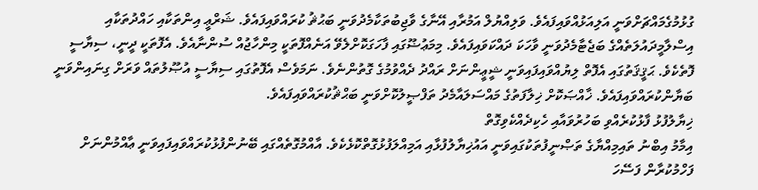ގުޅުމުގެމައްޗަށްވަނީ އަލިއަޅުއްވައިފައެވެ. ވަލިއްޔުލް އަމުރާއި އޭނާގެ ވާޖިބުތަކާމެދުވަނީ ބަޙުޘު ކުރައްވައިފައެވެ. ޝަރްޢީ އިންތަކާއި ހައްދުތަކާއި އިސްލާމީދައުލަތެއްގެ ބަޖެޓާމެދުވަނީ ވާހަކަ ދައްކަވައިފައެވެ. މިމަޢުޟޫގައި ފާހަގަކޮށްލެވޭ އަނެއްފޮތަކީ މިންހާޖުއް ސުންނާއެވެ. އެފޮތަކީ ދީނީ، ސިޔާސީ ފޮތެކެވެ. ޙަޤީޤަތުގައި އެފޮތް ލިޔުއްވައިފައިވަނީ ޝީޢީންނަށް ރައްދު ދެއްވުމުގެ ގޮތުންނެވެ. ނަމަވެސް އެފޮތުގައި ސިޔާސީ އުޞޫލުތައް ވަރަށް ގިނައިންވަނީ ބަޔާންކުރައްވައިފައެވެ. ޚާއްޞަކޮށް ޚިލާފަތުގެ މައްސަލައާމެދު ތަފްޞީލުކޮށްވަނީ ބަޙްޘުކުރައްވައިފައެވެ.
ޚިޔާލުފުޅު ފާޅުކުރެއްވި ބަހުރުވައާއި ހެކިދެއްކެވިގޮތް
އިމާމު އިބްނު ތައިމިއްޔާގެ ތަޞްނީފުތަކުގައިވަނީ އައުޚިޔާލުފުޅާއި އަމިއްލަފުޅުގޮތްކޮޅެކެވެ. އާއްމުގޮތެއްގައި ބޭނުންފުޅުކުރައްވައިފައިވަނީ ޢާއްމުންނަށް ފަހްމުކުރާން ފަސޭހަ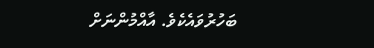ބަހުރުވައެކެވެ. އާއްމުންނަށް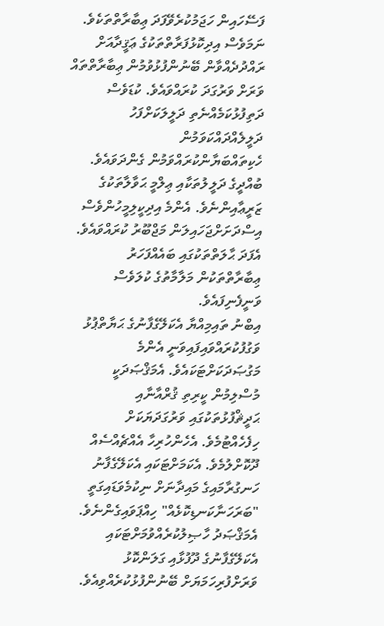ފަސޭހައިން ހަޖަމުކުރެވޭފަދަ ޢިބާރާތްތަކެވެ. ނަމަވެސް އިދިކޮޅުފަރާތްތަކުގެ ޢަޤީދާއަށް ރައްދުދެއްވާން ބޭނުންފުޅުވުމުން ޢިބާރާތްތައް ވަރަށް ވަރުގަދަ ކުރައްވައެވެ. ކުޑަވެސް ދަތިފުޅުކަމެއްނެތި ދަލީލަކަށްފަހު ދަލީލެއްދައްކަވަމުން ހެކިތައްބަޔާންކުރައްވަމުން ގެންދަވައެވެ. ބުއްދީގެ ދަލީލުތަކާއި ޢިލްމީ ޙަވާލާތަކުގެ ޒަރީޢާއިންނެވެ. އެންމެ އިދިކީލިމީހުންވެސް އިސްދަށަށްޖަހައިލަން މަޖްބޫރު ކުރައްވައެވެ. އެފަދަ ޙާލަތްތަކުގައި ބައެއްފަހަރު ޢިބާރާތްތަކުން މަލާމާތުގެ ކުލަވެސް ވަނީފެނިފައެވެ.
އިބްނު ތައިމިއްޔާ އެކަލޭގެފާނުގެ ޙަޔާތްޕުޅު ވަގުފުކުރައްވައިފައިވަނީ އެންމެ މަގުޞަދަކަށްޓަކައެވެ. އެމަޤްޞަދަކީ މުސްލިމުން ކީރިތި ޤުރްއާނާއި ޙަދީޘްފުޅުތަކުގައި ވަރުގަދަޔަކަށް ހިފެހެއްޓުމެވެ. އެހެންހުރިހާ އެއްޗެއްސެއް ދޫކޮށްލުމެވެ. އެކަމަށްޓަކައި އެކަލޭގެފާނު ހަނގުރާމައިގެ މައިދާނަށް ނިކުމެވަޑައިގަތީ "ބަރަހަނާކަނޑިކޮޅެއް" ހިއްޕަވައިގެންނެވެ. އެމަޤްޞަދު ހާޞިލުކުރެއްވުމަށްޓަކައި އެކަލޭގެފާނުގެ ދޫފުޅާއި ގަލަންކޮޅު ވަރަށްފުރިހަމަޔަށް ބޭނުންފުޅުކުރެއްވިއެވެ.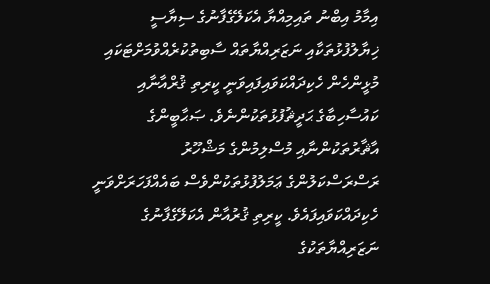އިމާމު އިބްނު ތައިމިއްޔާ އެކަލޭގެފާނުގެ ސިޔާސީ ޚިޔާލުފުޅުތަކާއި ނަޒަރިއްޔާތައް ސާބިތުކުރެއްވުމަށްޓަކައި މުޅީންހެން ހެކިދައްކަވައިފައިވަނީ ކީރިތި ޤުރްއާނާއި ކައުސާހިބާގެ ޙަދީޘުފުޅުތަކުންނެވެ. ޞަޙާބީންގެ އާޘާރުތަކުންނާއި މުސްލިމުންގެ މަޝްހޫރު ރަސްރަސްކަލުންގެ ޢަމަލުފުޅުތަކުންވެސް ބައެއްފަހަރަށްވަނީ ހެކިދައްކަވައިފައެވެ. ކީރިތި ޤުރުއާން އެކަލޭގެފާނުގެ ނަޒަރިއްޔާތަކުގެ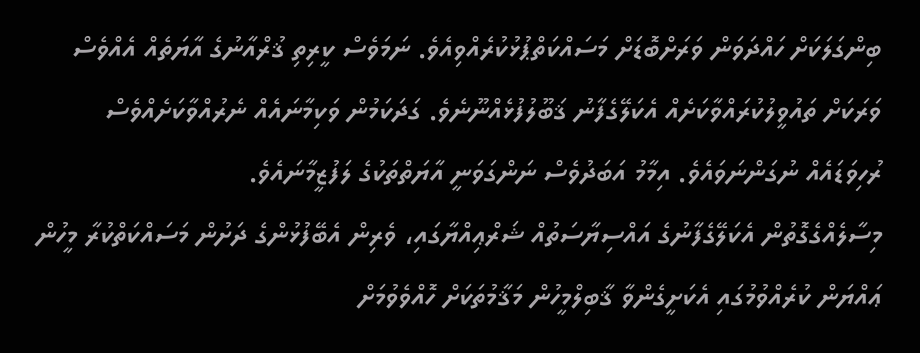ބިންގަލަކަށް ހައްދަވަން ވަރަށްބޮޑަށް މަސައްކަތްޕުޅުކުރެއްވިއެވެ. ނަމަވެސް ކީރިތި ޤުރްއާނުގެ އާޔަތެއް އެއްވެސް ވަރަކަށް ތައުވީލުކުރައްވާކަށެއް އެކަލޭގެފާނު ޤަބޫލުފުޅެއްނޫނެވެ. ގަދަކަމުން ވަކިމާނައެއް ނެރުއްވާކަށެއްވެސް ރުހިވަޑައެއް ނުގަންނަވައެވެ. އިމާމު އަބަދުވެސް ނަންގަވަނީ އާޔަތްތަކުގެ ލަފުޒީމާނައެވެ.
މިސާލެއްގެގޮތުން އެކަލޭގެފާނުގެ އައްސިޔާސަތުއް ޝަރްޢިއްޔާގައި، ވެރިން އެބޭފުޅުންގެ ދަށުން މަސައްކަތްކުރާ މީހުން ޢައްޔަން ކުރެއްވުމުގައި އެކަށީގެންވާ ޤާބިލްމީހުން މަޤާމުތަކަށް ހޮއްވެވުމަށް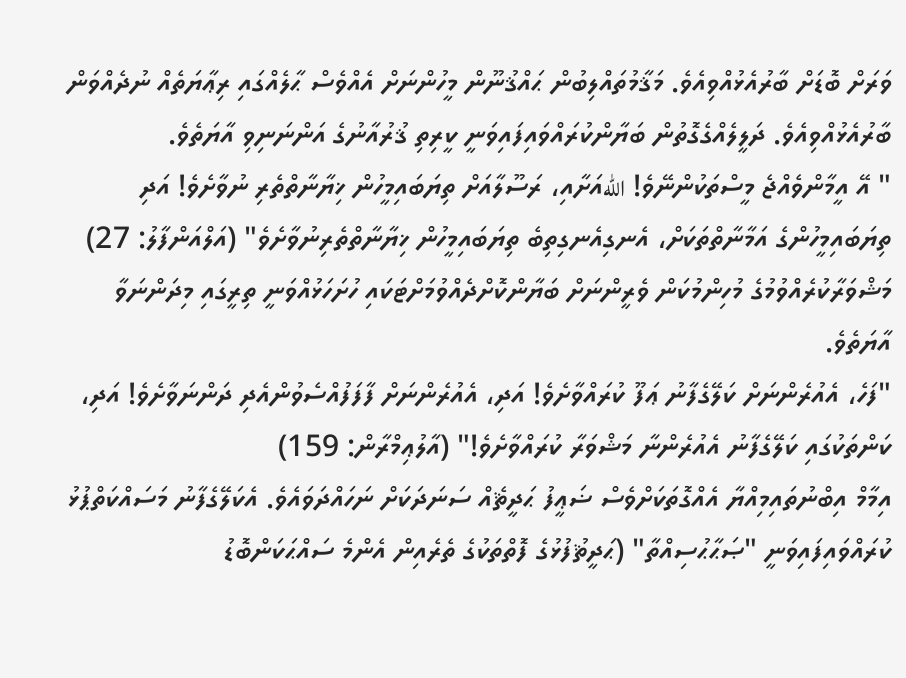ވަރަށް ބޮޑަށް ބާރުއެޅުއްވިއެވެ. މަޤާމުތައްލިބުން ޙައްޤުނޫން މީހުންނަށް އެއްވެސް ޙާލެއްގައި ރިޢާޔަތެއް ނުދެއްވަން ބާރުއެޅުއްވިއެވެ. ދަލީލެއްގެގޮތުން ބަޔާންކުރައްވައިފައިވަނީ ކީރިތި ޤުރުއާނުގެ އަންނަނިވި އާޔަތެވެ.
" އޭ އީމާންވެއްޖެ މީސްތަކުންނޭވެ! اللهއަށާއި، ރަސޫލާއަށް ތިޔަބައިމީހުން ޚިޔާނާތްތެރި ނުވާށެވެ! އަދި ތިޔަބައިމީހުންގެ އަމާނާތްތަކަށް، އެނގިއެނގިތިބެ ތިޔަބައިމީހުން ޚިޔާނާތްތެރިނުވާށެވެ" (އަލްއަންފާލު: 27)
މަޝްވަރާކުރެއްވުމުގެ މުހިންމުކަން ވެރީންނަށް ބަޔާންކޮށްދެއްވުމަށްޓަކައި ހުށަހަޅުއްވަނީ ތިރީގައި މިދަންނަވާ އާޔަތެވެ.
"ފަހެ، އެއުރެންނަށް ކަލޭގެފާނު ޢަފޫ ކުރައްވާށެވެ! އަދި، އެއުރެންނަށް ފާފަފުއްސެވުންއެދި ދަންނަވާށެވެ! އަދި، ކަންތަކުގައި ކަލޭގެފާނު އެއުރެންނާ މަޝްވަރާ ކުރައްވާށެވެ!" (އާލުޢިމްރާން: 159)
އިމާމް އިބްނުތައިމިއްޔާ އެއްގޮތަކަށްވެސް ޟަޢީފު ޙަދީޘެއް ސަނަދަކަށް ނަހައްދަވައެވެ. އެކަލޭގެފާނު މަސައްކަތްޕުޅު ކުރައްވައިފައިވަނީ "ޞަޙާޙުސިއްތާ" (ޙަދީޘުފުޅުގެ ފޮތްތަކުގެ ތެރެއިން އެންމެ ސައްޙަކަންބޮޑު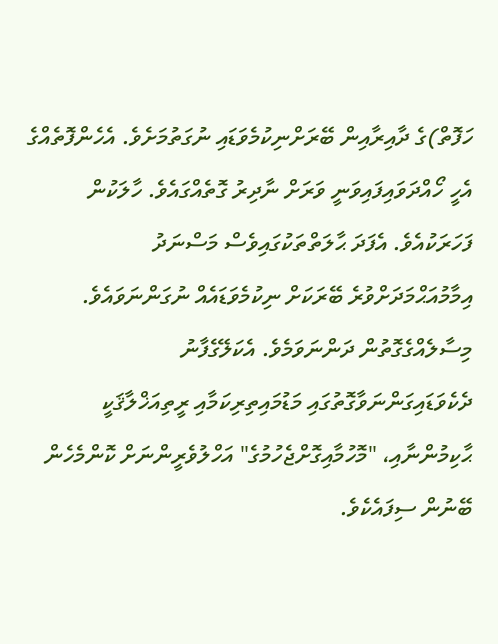ހަފޮތް)ގެ ދާއިރާއިން ބޭރަށްނިކުމެވަޑައި ނުގަތުމަށެވެ. އެހެންފޮތެއްގެ އެހީ ހޯއްދަވައިފައިވަނީ ވަރަށް ނާދިރު ގޮތެއްގައެވެ. ހާލަކުން ފަހަރަކުއެވެ. އެފަދަ ޙާލަތްތަކުގައިވެސް މަސްނަދު އިމާމުއަޙްމަދަށްވުރެ ބޭރަކަށް ނިކުމެވަޑައެއް ނުގަންނަވައެވެ. މިސާލެއްގެގޮތުން ދަންނަވަމެވެ. އެކަލޭގެފާނު ދެކެވަޑައިގަންނަވާގޮތުގައި މަޑުމައިތިރިކަމާއި ރީތިއަޚްލާޤަކީ ޙާކިމުންނާއި، "މޮހުމާއިގޮށްޖެހުމުގެ" އަހްލުވެރީންނަށް ކޮންމެހެން ބޭނުން ސިފައެކެވެ.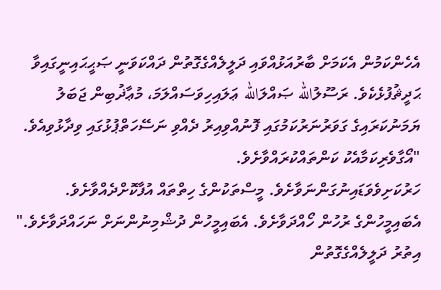އެހެންކަމުން އެކަމަށް ބާރުއަޅުއްވައި ދަލީލެއްގެގޮތުން ދައްކަވަނީ ޞަޙީޙައިނީގައިވާ ޙަދީޘުފުޅެކެވެ. ރަސޫލުالله ޞައްލަالله ޢަލައިހިވަސައްލަމަ، މުޢާޛުބިން ޖަބަލު ޔަމަނުކަރައިގެ ގަވަރުނަރުކަމުގައި ފޮނުއްވިއިރު ދެއްވި ނަސޭހަތްޕުޅުގައި ވިދާޅުވިއެވެ. "އޯގާވެރިކަމާއެކު ކަންތައްކުރައްވާށެވެ.
ހަރުކަށިވެވަޑައިނުގަންނަވާށެވެ. މީސްތަކުންގެ ހިތްތައް އުފާކޮށްދެއްވާށެވެ. އެބައިމީހުންގެ ރުހުން ހޯއްދަވާށެވެ. އެބައިމީހުން ދުޝްމިނުންނަށް ނަހައްދަވާށެވެ." އިތުރު ދަލީލެއްގެގޮތުން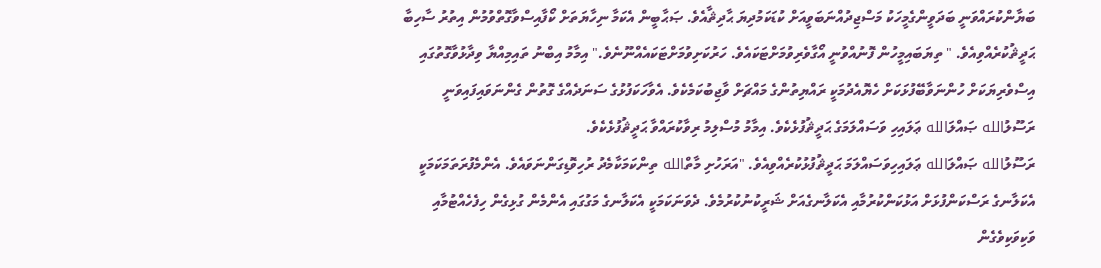ބަޔާންކުރައްވަނީ ބަދަވީންގެމީހަކު މަސްޖިދުއްނަބަވީއަށް ކުޑަކަމުދިޔަ ޙާދިޘާއެވެ. ޞަޙާބީން އެކަމާ ނިހާޔަތަށް ކޯފާއިސްވާގޮތްވުމުން އިތުރު ސާހިބާ ޙަދީޘުކުރެއްވިއެވެ. " ތިޔަބައިމީހުން ފޮނުއްވުނީ އޯގާވެރިވުމަށްޓަކައެވެ. ހަރުކަށިވުމަށްޓަކައެއްނޫނެވެ." އިމާމު އިބްނު ތައިމިއްޔާ ވިދާޅުވާގޮތުގައި އިސްވެރިޔަކަށް ހުންނަވާބޭފުޅަކަށް ހެޔޮއެދުމަކީ ރައްޔިތުންގެ މައްޗަށް ވާޖިބުކަމެކެވެ. އެވާހަކަފުޅުގެ ސަނަދެއްގެ ގޮތުން ގެންނަވައިފައިވަނީ ރަސޫލުالله ޞައްލަالله ޢަލައިހި ވަސައްލަމަގެ ޙަދީޘުފުޅެކެވެ. އިމާމު މުސްލިމު ރިވާކުރައްވާ ޙަދީޘުފުޅެކެވެ.
ރަސޫލުالله ޞައްލަالله ޢަލައިހިވަސައްލަމަ ޙަދީޘުފުޅުކުރެއްވިއެވެ. "އަރަހުށި މާތްالله ތިންކަމަކާމެދު ރުހިވޮޑިގަންނަވައެވެ. އެންމެފުރަތަމަކަމަކީ އެކަލާނގެ ރަސްކަންފުޅަށް އަޅުކަންކުރުމާއި އެކަލާނގެއަށް ޝަރީކުނުކުރުމެވެ. ދެވަނަކަމަކީ އެކަލާނގެ މަގުގައި އެންމެން ގުޅިގެން ހިފެހެއްޓުމާއި ވަކިވަކިވެގެން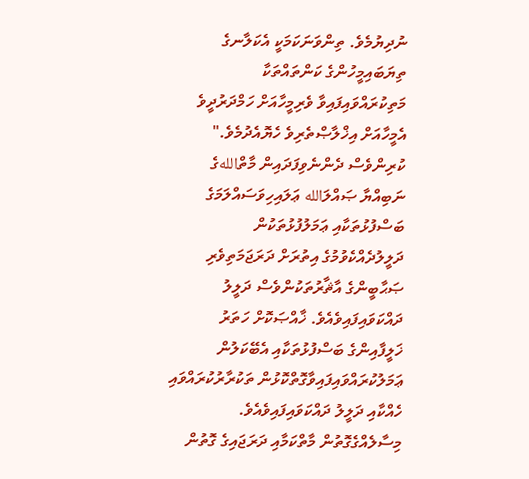ނުދިޔުމެވެ. ތިންވަނަކަމަކީ އެކަލާނގެ ތިޔަބައިމީހުންގެ ކަންތައްތަކާ މަތިކުރައްވައިފައިވާ ވެރިމީހާއަށް ހަމްދަރުދީވެ އެމީހާއަށް އިޚްލާޞްތެރިވެ ހެޔޮއެދުމެވެ."
ކުރިންވެސް ދެންނެވިފަދައިން މާތްاللهގެ ނަބިއްޔާ ޞައްލަالله ޢަލައިހިވަސައްލަމަގެ ބަސްފުޅުތަކާއި ޢަމަލުފުޅުތަކުން ދަލީލުދެއްކެވުމުގެ އިތުރަށް ދަރަޖަމަތިވެރި ޞަޙާބީންގެ އާޘާރުތަކުންވެސް ދަލީލު ދައްކަވައިފައިވެއެވެ. ޚާއްޞަކޮށް ހަތަރު ޚަލީފާއިންގެ ބަސްފުޅުތަކާއި އެބޭކަލުން ޢަމަލުކުރައްވައިފައިވާގޮތްކޮޅުން ތަކުރާރުކުރައްވައި ހެއްކާއި ދަލީލު ދައްކަވައިފައިވެއެވެ. މިސާލެއްގެގޮތުން މާތްކަމާއި ދަރަޖައިގެ ގޮތުން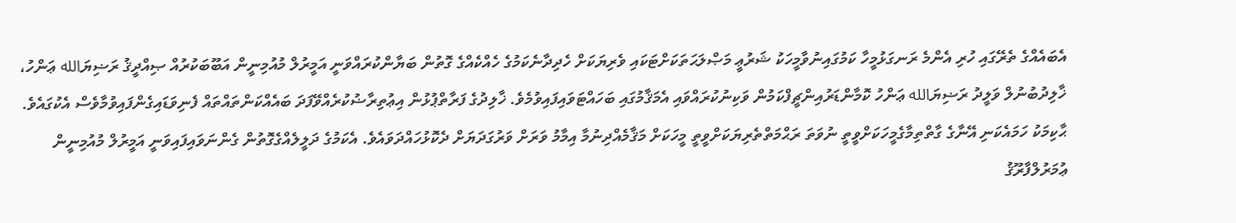އެބައެއްގެ ތެރޭގައި ހުރި އެންމެ ރަނގަޅުމީހާ ކަމުގައިނުވާމީހަކު ޝަރުޢީ މަޞްލަޙަތަކަށްޓަކައި ވެރިޔަކަށް ހެދިދާނެކަމުގެ ހެއްކެއްގެ ގޮތުން ބަޔާންކުރައްވަނީ އަމީރުލް މުއުމިނީން އަބޫބަކުރުއް ޞިއްދީޤު ރަޟިޔަالله ޢަންހު، ޚާލިދުބުނުލް ވަލީދު ރަޟިޔަالله ޢަންހު ކޮމާންޑަރުއިންޗީފްކަމުން ވަކިނުކުރައްވައި އެމަޤާމުގައި ބަހައްޓަވައިފައިވުމެވެ. ޚާލިދުގެ ފަރާތްޕުޅުން އިޢުތިރާޟުކުރެއްވޭފަދަ ބައެއްކަންތައްތައް ފެނިވަޑައިގެންފައިވުމާވެސް އެކުގައެވެ.
ޙާކިމަކު ހަމައެކަނި އޭނާގެ ގާތްތިމާގެމީހަކަށްވީތީ ނުވަތަ ރަޙްމަތްތެރިޔަކަށްވީތީ މީހަކަށް މަޤާމެއްދިނުމާ އިމާމު ވަރަށް ވަރުގަދަޔަށް ދެކޮޅުހައްދަވައެވެ. އެކަމުގެ ދަލީލެއްގެގޮތުން ގެންނަވައިފައިވަނީ އަމީރުލް މުއުމިނީން ޢުމަރުލްފާރޫޤު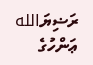ރަޟިޔަالله ޢަންހުގެ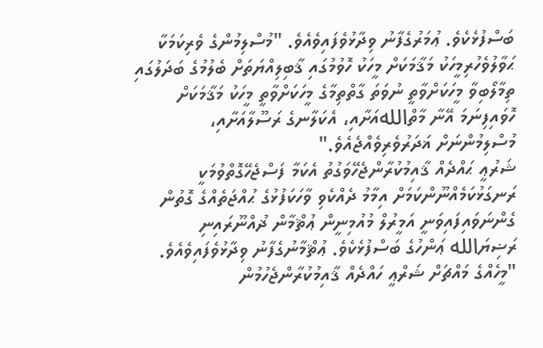ބަސްފުޅެކެވެ. ޢުމަރުގެފާނު ވިދާޅުވެފައިވެއެވެ. "މުސްލިމުންގެ ވެރިކަމަކާ ޙަވާލުވެހުރިމީހަކު މަޤާމަކަށް މީހަކު ހޮވުމުގައި ޤާބިލިއްޔަތަށް ބެލުމުގެ ބަދަލުގައި ތިމާލޯބިވާ މީހަކަށްވާތީ ނުވަތަ ގާތްތިމާގެ މީހަކަށްވާތީ މީހަކު މަޤާމަކަށް ހޮވައިފިނަމަ އޭނާ މާތްاللهއަށާއި، އެކަލާނގެ ރަސޫލާއަށާއި، މުސްލިމުންނަށް ޣަދަރުވެރިވެއްޖެއެވެ."
ޝަރުޢީ ޙައްދެއް ޤާއިމުކުރާންޖެހޭވަގުތު އެކަމާ ފަސްޖެހޭގޮތްވުމަކީ ރަނގަޅުކަމެއްނޫންކަމަށް އިމާމު ދެއްކެވި ވާހަކަފުޅުގެ ޙުއްޖަތެއްގެ ގޮތުން ގެންނަވައިފައިވަނީ އަމީރުލް މުއުމިނީން ޢުޘްމާން ޛުއްނޫރައިނި ރަޟިޔަالله ޢަންހުގެ ބަސްފުޅެކެވެ. ޢުޘްމާނުގެފާނު ވިދާޅުވެފައިވެއެވެ. "މީހެއްގެ މައްޗަށް ޝަރްޢީ ހައްދެއް ޤާއިމުކުރާންޖެހުމުން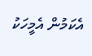އެކަމުން އެމީހަކު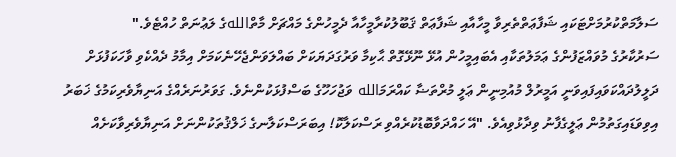ސަލާމަތްކުރުމަށްޓަކައި ޝަފާޢަތްތެރިވާ މީހާއާއި ޝަފާޢަތް ޤަބޫލުކުރާމީހާއާ ދެމީހުންގެ މައްޗަށް މާތްاللهގެ ލަޢުނަތް ހުއްޓެވެ."
ސަރުކާރުގެ މުވައްޒަފުންގެ ޢަމަލުތަކާއި އެބައިމީހުން އުޅޭ ނޫޅޭގޮތް ޙާކިމާ ވަރުގަދަޔަކަށް ބައްލަވަންޖެހޭނެކަމަށް އިމާމު ދެއްކެވި ވާހަކަފުޅަށް ދަލީލުދައްކަވައިފައިވަނީ އަމީރުލް މުއުމިނީން ޢަލީ މުރްތަޟާ ކައްރަމަالله ވަޖުހަހޫގެ ބަސްފުޅަކުންނެވެ. ގަވަރުނަރެއްގެ އަނިޔާވެރިކަމުގެ ޚަބަރު އިވިވަޑައިގަތުމުން ޢަލީގެފާނު ވިދާޅުވިއެވެ. "އޭ ހައްދަވާބޮޑުކުރެއްވި ރަސްކަލާކޮ! އިބަރަސްކަލާނގެ ޚަލްޤުތަކުންނަށް އަނިޔާވެރިވާކަށެއް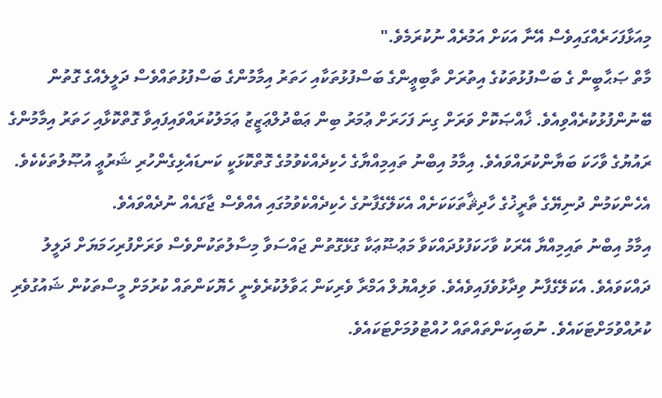މިއަޅާފަހަރެއްގައިވެސް އޭނާ އަކަށް އަމުރެއް ނުކުރަމެވެ."
މާތް ޞަޙާބީން ގެ ބަސްފުޅުތަކުގެ އިތުރަށް ތާބިޢީންގެ ބަސްފުޅުތަކާއި ހަތަރު އިމާމުންގެ ބަސްފުޅުތައްވެސް ދަލީލެއްގެ ގޮތުން ބޭނުންފުޅުކުރެއްވިއެވެ. ޚާއްޞަކޮށް ވަރަށް ގިނަ ފަހަރަށް ޢުމަރު ބިން ޢަބްދުލްޢަޒީޒު ޢަމަލުކުރައްވައިފައިވާ ގޮތްކޮޅާއި ހަތަރު އިމާމުންގެ ރައުޔުގެ ވާހަކަ ބަޔާންކުރައްވައެވެ. އިމާމު އިބްނު ތައިމިއްޔާގެ ހެކިދެއްކެވުމުގެ ގޮތްކޮޅަކީ ކަނޑައެޅިގެންހުރި ޝަރުޢީ އުޞޫލުތަކެކެވެ. އެހެންކަމުން ދުނިޔޭގެ ތާރީޚުގެ ހާދިޘާތަކަކަށެއް އެކަލޭގެފާނުގެ ހެކިދެއްކެވުމުގައި އެއްވެސް ޖާގައެއް ނުދެއްވައެވެ.
އިމާމު އިބްނު ތައިމިއްޔާ އޭރަކު ވާހަކަފުޅުދައްކަވާ މަޢުޟޫޢަކާ ގުޅޭގޮތުން ޖައްސަވާ މިސާލުތަކުންވެސް ވަރަށްފުރިހަމަޔަށް ދަލީލު ދައްކަވައެވެ. އެކަލޭގެފާނު ވިދާޅުވެފައިވެއެވެ. ވަލިއްޔުލް އަމްރާ ވެރިކަން ޙަވާލުކުރެވެނީ ހެޔޮކަންތައް ކުރުމަށް މީސްތަކުން ޝައުގުވެރި ކުރުއްވުމަށްޓަކައެވެ. ނުބައިކަންތައްތައް ހުއްޓުވުމަށްޓަކައެވެ.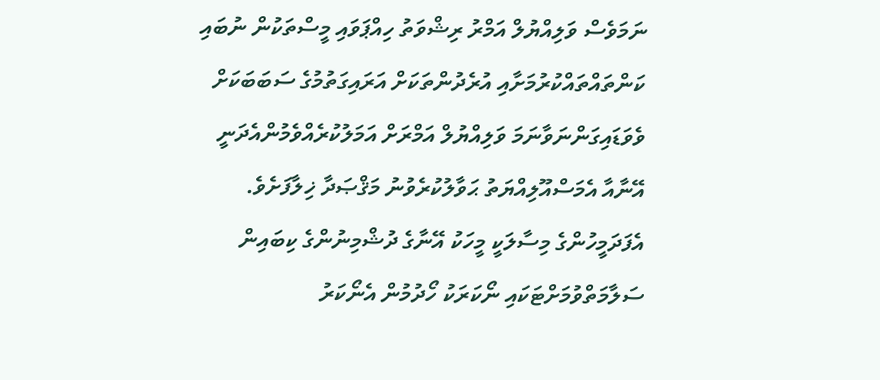ނަމަވެސް ވަލިއްޔުލް އަމްރު ރިޝްވަތު ހިއްޕަވައި މީސްތަކުން ނުބައި ކަންތައްތައްކުރުމަށާއި އުރެދުންތަކަށް އަރައިގަތުމުގެ ސަބަބަކަށް ވެވަޑައިގަންނަވާނަމަ ވަލިއްޔުލް އަމްރަށް އަމަލުކުރެއްވެމުންއެދަނީ އޭނާއާ އެމަސްއޫލިއްޔަތު ޙަވާލުކުރެވުނު މަޤްޞަދާ ޚިލާފަށެވެ. އެފަދަމީހުންގެ މިސާލަކީ މީހަކު އޭނާގެ ދުޝްމިނުންގެ ކިބައިން ސަލާމަތްވުމަށްޓަކައި ނޯކަރަކު ހޯދުމުން އެނޯކަރު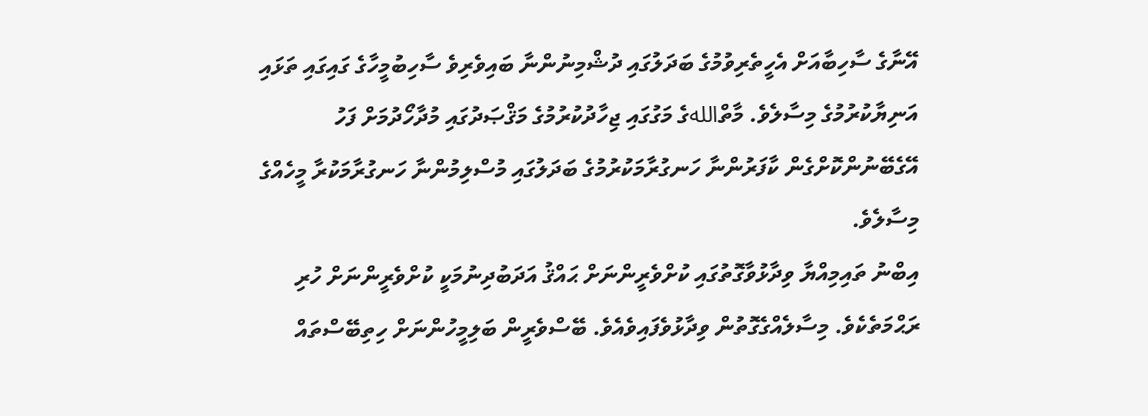އޭނާގެ ސާހިބާއަށް އެހީތެރިވުމުގެ ބަދަލުގައި ދުޝްމިނުންނާ ބައިވެރިވެ ސާހިބުމީހާގެ ގައިގައި ތަޅައި އަނިޔާކުރުމުގެ މިސާލެވެ. މާތްاللهގެ މަގުގައި ޖިހާދުކުރުމުގެ މަޤްޞަދުގައި މުދާހޯދުމަށް ފަހު އޭގެބޭނުންކޮށްގެން ކާފަރުންނާ ހަނގުރާމަކުރުމުގެ ބަދަލުގައި މުސްލިމުންނާ ހަނގުރާމަކުރާ މީހެއްގެ މިސާލެވެ.
އިބްނު ތައިމިއްޔާ ވިދާޅުވާގޮތުގައި ކުށްވެރީންނަށް ޙައްޤު އަދަބުދިނުމަކީ ކުށްވެރީންނަށް ހުރި ރަޙްމަތެކެވެ. މިސާލެއްގެގޮތުން ވިދާޅުވެފައިވެއެވެ. ބޭސްވެރީން ބަލިމީހުންނަށް ހިތިބޭސްތައް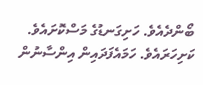ބޯންދެއެވެ. ހަށިގަނޑުގެ މަސްކޮށައެވެ. ކަށިހަރައެވެ. ހަމައެފަދައިން އިންސާނުން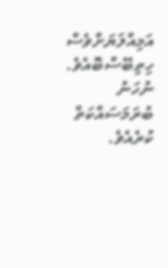އަމިއްލަޔަށްވެސް ހިތިބޭސްބޮއެވެ. ނުހަނު ބުރަމަސައްކަތް ކުރެއެވެ.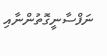ނަފްސާނީގޮތުންނާއި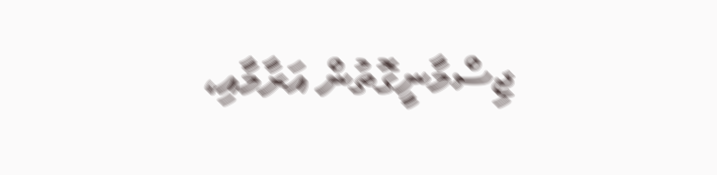ޖިސްމާނީގޮތުން އަރާމާއި،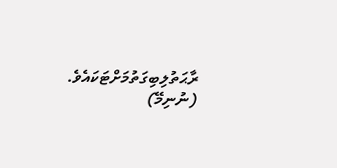ރާޙަތުލިބިގަތުމަށްޓަކައެވެ. (ނުނިމޭ)